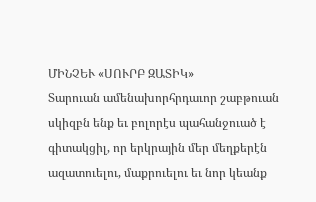ՄԻՆՉԵՒ «ՍՈՒՐԲ ԶԱՏԻԿ»
Տարուան ամենախորհրդաւոր շաբթուան սկիզբն ենք եւ բոլորէս պահանջուած է գիտակցիլ, որ երկրային մեր մեղքերէն ազատուելու, մաքրուելու եւ նոր կեանք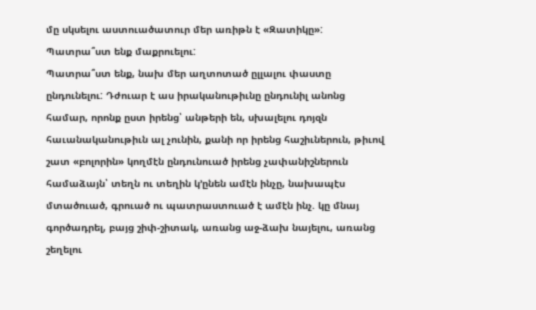մը սկսելու աստուածատուր մեր առիթն է «Զատիկը»:
Պատրա՞ստ ենք մաքրուելու:
Պատրա՞ստ ենք, նախ մեր աղտոտած ըլլալու փաստը ընդունելու: Դժուար է աս իրականութիւնը ընդունիլ անոնց համար, որոնք ըստ իրենց՝ անթերի են, սխալելու դոյզն հաւանականութիւն ալ չունին, քանի որ իրենց հաշիւներուն, թիւով շատ «բոլորին» կողմէն ընդունուած իրենց չափանիշներուն համաձայն՝ տեղն ու տեղին կ՚ընեն ամէն ինչը, նախապէս մտածուած, գրուած ու պատրաստուած է ամէն ինչ. կը մնայ գործադրել, բայց շիփ-շիտակ, առանց աջ-ձախ նայելու, առանց շեղելու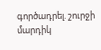գործադրել. շուրջի մարդիկ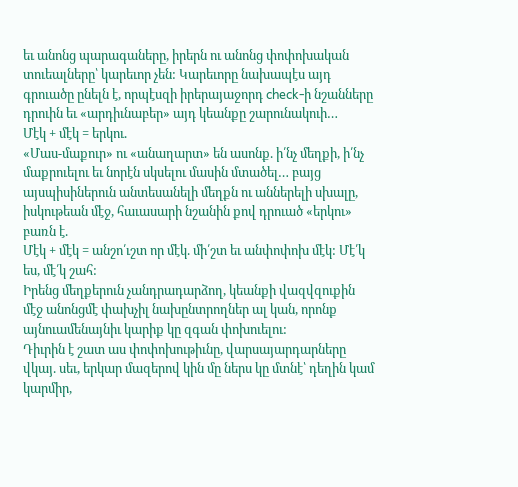եւ անոնց պարագաները, իրերն ու անոնց փոփոխական տուեալները՝ կարեւոր չեն: Կարեւորը նախապէս այդ գրուածը ընելն է, որպէսզի իրերայաջորդ check-ի նշանները դրուին եւ «արդիւնաբեր» այդ կեանքը շարունակուի…
Մէկ + մէկ = երկու.
«Մաս-մաքուր» ու «անաղարտ» են ասոնք. ի՛նչ մեղքի, ի՛նչ մաքրուելու եւ նորէն սկսելու մասին մտածել… բայց այսպիսիներուն անտեսանելի մեղքն ու աններելի սխալը, իսկութեան մէջ, հաւասարի նշանին քով դրուած «երկու» բառն է.
Մէկ + մէկ = անշո՛ւշտ որ մէկ. մի՛շտ եւ անփոփոխ մէկ: Մէ՛կ ես, մէ՛կ շահ:
Իրենց մեղքերուն չանդրադարձող, կեանքի վազվզուքին մէջ անոնցմէ փախչիլ նախընտրողներ ալ կան, որոնք այնուամենայնիւ կարիք կը զգան փոխուելու:
Դիւրին է շատ աս փոփոխութիւնը, վարսայարդարները վկայ. սեւ, երկար մազերով կին մը ներս կը մտնէ՝ դեղին կամ կարմիր,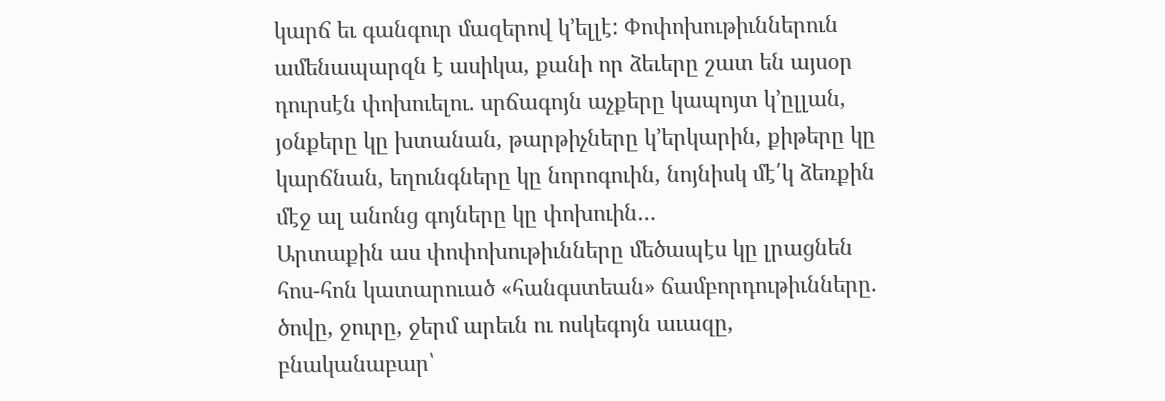կարճ եւ գանգուր մազերով կ՚ելլէ: Փոփոխութիւններուն ամենապարզն է ասիկա, քանի որ ձեւերը շատ են այսօր դուրսէն փոխուելու. սրճագոյն աչքերը կապոյտ կ՚ըլլան, յօնքերը կը խտանան, թարթիչները կ՚երկարին, քիթերը կը կարճնան, եղունգները կը նորոգուին, նոյնիսկ մէ՛կ ձեռքին մէջ ալ անոնց գոյները կը փոխուին…
Արտաքին աս փոփոխութիւնները մեծապէս կը լրացնեն հոս-հոն կատարուած «հանգստեան» ճամբորդութիւնները. ծովը, ջուրը, ջերմ արեւն ու ոսկեգոյն աւազը, բնականաբար՝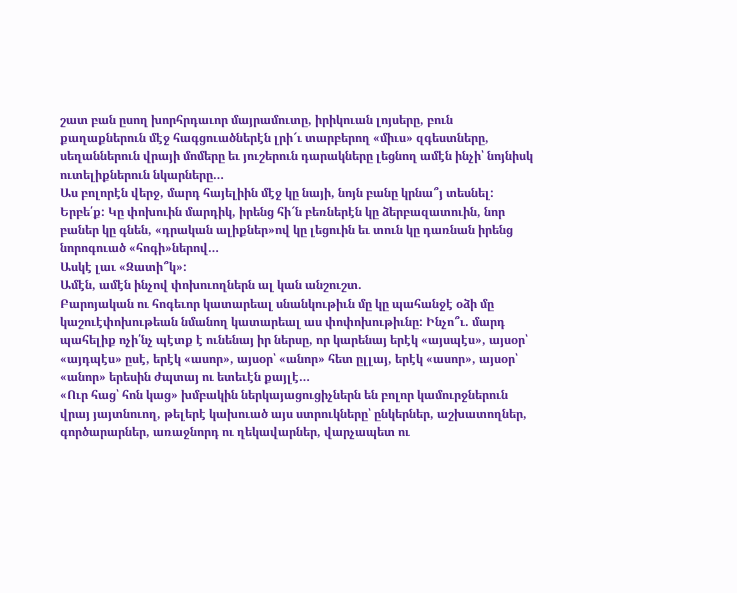շատ բան ըսող խորհրդաւոր մայրամուտը, իրիկուան լոյսերը, բուն քաղաքներուն մէջ հագցուածներէն լրի՜ւ տարբերող «միւս» զգեստները, սեղաններուն վրայի մոմերը եւ յուշերուն դարակները լեցնող ամէն ինչի՝ նոյնիսկ ուտելիքներուն նկարները…
Աս բոլորէն վերջ, մարդ հայելիին մէջ կը նայի, նոյն բանը կրնա՞յ տեսնել: Երբե՛ք: Կը փոխուին մարդիկ, իրենց հի՜ն բեռներէն կը ձերբազատուին, նոր բաներ կը գնեն, «դրական ալիքներ»ով կը լեցուին եւ տուն կը դառնան իրենց նորոգուած «հոգի»ներով…
Ասկէ լաւ «Զատի՞կ»:
Ամէն, ամէն ինչով փոխուողներն ալ կան անշուշտ.
Բարոյական ու հոգեւոր կատարեալ սնանկութիւն մը կը պահանջէ օձի մը կաշուէփոխութեան նմանող կատարեալ աս փոփոխութիւնը: Ինչո՞ւ. մարդ պահելիք ոչի՛նչ պէտք է ունենայ իր ներսը, որ կարենայ երէկ «այսպէս», այսօր՝ «այդպէս» ըսէ, երէկ «ասոր», այսօր՝ «անոր» հետ ըլլայ, երէկ «ասոր», այսօր՝ «անոր» երեսին ժպտայ ու ետեւէն քայլէ…
«Ուր հաց՝ հոն կաց» խմբակին ներկայացուցիչներն են բոլոր կամուրջներուն վրայ յայտնուող, թելերէ կախուած այս ստրուկները՝ ընկերներ, աշխատողներ, գործարարներ, առաջնորդ ու ղեկավարներ, վարչապետ ու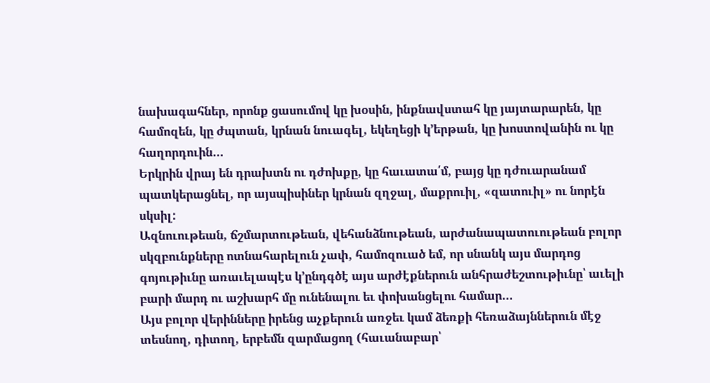նախագահներ, որոնք ցասումով կը խօսին, ինքնավստահ կը յայտարարեն, կը համոզեն, կը ժպտան, կրնան նուագել, եկեղեցի կ՚երթան, կը խոստովանին ու կը հաղորդուին…
Երկրին վրայ են դրախտն ու դժոխքը, կը հաւատա՛մ, բայց կը դժուարանամ պատկերացնել, որ այսպիսիներ կրնան զղջալ, մաքրուիլ, «զատուիլ» ու նորէն սկսիլ:
Ազնուութեան, ճշմարտութեան, վեհանձնութեան, արժանապատուութեան բոլոր սկզբունքները ոտնահարելուն չափ, համոզուած եմ, որ սնանկ այս մարդոց գոյութիւնը առաւելապէս կ՚ընդգծէ այս արժէքներուն անհրաժեշտութիւնը՝ աւելի բարի մարդ ու աշխարհ մը ունենալու եւ փոխանցելու համար…
Այս բոլոր վերինները իրենց աչքերուն առջեւ կամ ձեռքի հեռաձայններուն մէջ տեսնող, դիտող, երբեմն զարմացող (հաւանաբար՝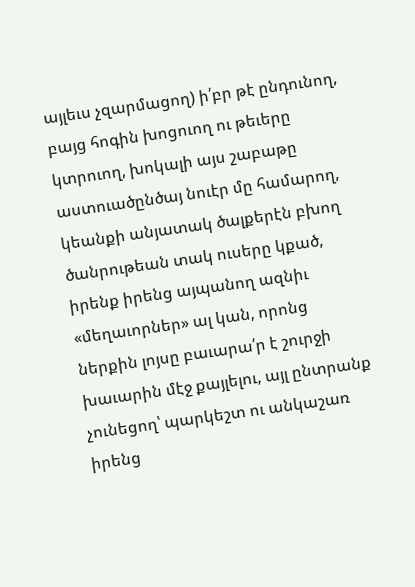այլեւս չզարմացող) ի՛բր թէ ընդունող, բայց հոգին խոցուող ու թեւերը կտրուող, խոկալի այս շաբաթը աստուածընծայ նուէր մը համարող, կեանքի անյատակ ծալքերէն բխող ծանրութեան տակ ուսերը կքած, իրենք իրենց այպանող ազնիւ «մեղաւորներ» ալ կան, որոնց ներքին լոյսը բաւարա՛ր է շուրջի խաւարին մէջ քայլելու, այլ ընտրանք չունեցող՝ պարկեշտ ու անկաշառ իրենց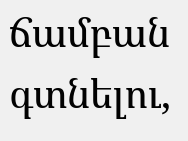ճամբան գտնելու,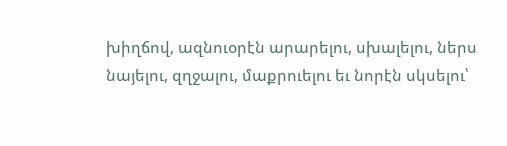խիղճով, ազնուօրէն արարելու, սխալելու, ներս նայելու, զղջալու, մաքրուելու եւ նորէն սկսելու՝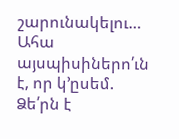շարունակելու…
Ահա այսպիսիներո՛ւն է, որ կ՚ըսեմ.
Ձե՛րն է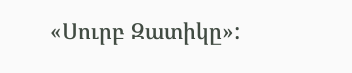«Սուրբ Զատիկը»: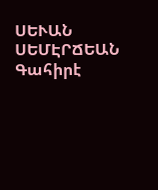ՍԵՒԱՆ ՍԵՄԷՐՃԵԱՆ
Գահիրէ